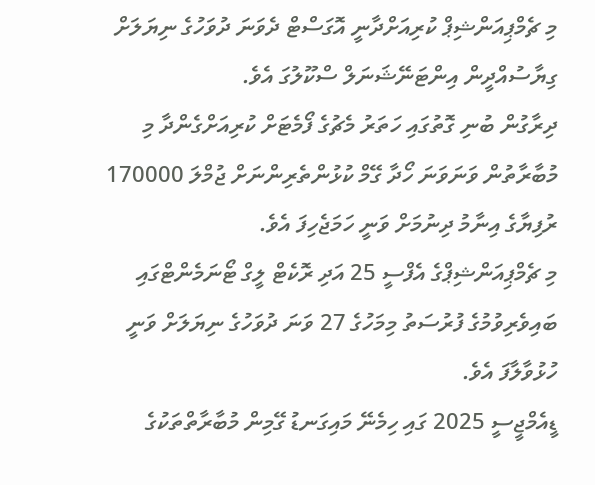މި ޗެމްޕިއަންޝިޕް ކުރިއަށްދާނީ އޮގަސްޓް ދެވަނަ ދުވަހުގެ ނިޔަލަށް ގިޔާސުއްދީން އިންޓަނޭޝަނަލް ސްކޫލުގަ އެވެ.
ދިރާގުން ބުނި ގޮތުގައި ހަތަރު މެޗުގެ ފޯމެޓަށް ކުރިއަށްގެންދާ މި މުބާރާތުން ވަނަވަނަ ހޯދާ ގޭމް ކުޅުންތެރިންނަށް ޖުމްލަ 170000 ރުފިޔާގެ އިނާމު ދިނުމަށް ވަނީ ހަމަޖެހިފަ އެވެ.
މި ޗެމްޕިއަންޝިޕްގެ އެފްސީ 25 އަދި ރޮކެޓް ލީގް ޓޯނަމެންޓްގައި ބައިވެރިވުމުގެ ފުރުސަތު މިމަހުގެ 27 ވަނަ ދުވަހުގެ ނިޔަލަށް ވަނީ ހުޅުވާލާފަ އެވެ.
ޑީއެމްޖީސީ 2025 ގައި ހިމެނޭ މައިގަނޑު ގޭމިން މުބާރާތްތަކުގެ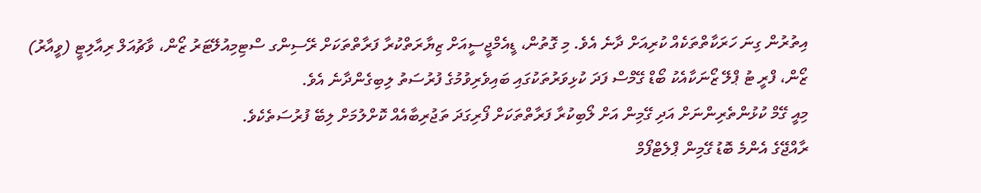އިތުރުން ގިނަ ހަރަކާތްތަކެއް ކުރިއަށް ދާނެ އެވެ. މި ގޮތުން، ޑީއެމްޖީސީއަށް ޒިޔާރަތްކުރާ ފަރާތްތަކަށް ރޭސިންގ ސްޓިމިއުލޭޓަރު ޒޯން، ވާޗުއަލް ރިއާލިޓީ (ވީއާރު) ޒޯން، ފްރީ ޓު ޕްލޭ ޒޯނަކާއެކު ބޯޑް ގޭމްސް ފަދަ ކުޅިވަރުތަކުގައި ބައިވެރިވުމުގެ ފުރުސަތު ލިބިގެންދާނެ އެވެ.
މިއީ ގޭމް ކުޅުންތެރިންނަށް އަދި ގޭމިން އަށް ލޯބިކުރާ ފަރާތްތަކަށް ފޯރިގަދަ ތަޖުރިބާއެއް ކޮށްލުމަށް ލިބޭ ފުރުސަތެކެވެ.
ރާއްޖޭގެ އެންމެ ބޮޑު ގޭމިން ޕްލެޓްފޯމް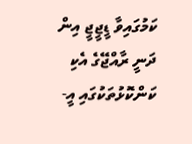ކަމުގައިވާ ޑީޖީޖީ އިން ދަނީ ރާއްޖޭގެ އެކި ކަންކޮޅުތަކުގައި އީ-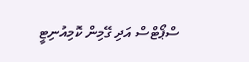ސްޕޯޓްސް އަދި ގޭމިން ކޮމިއުނިޓީ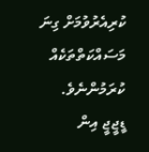ކުރިއެރުވުމަށް ގިނަ މަސައްކަތްތަކެއް ކުރަމުންނެވެ.
ޑީޖީޖީ އިން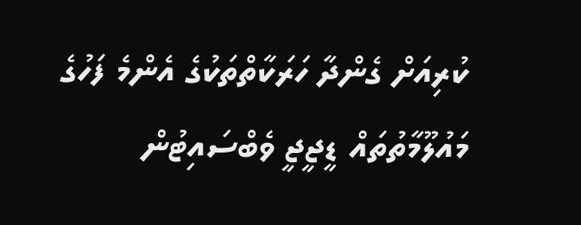ކުރިއަށް ގެންދާ ހަރަކާތްތަކުގެ އެންމެ ފަހުގެ މައުލޫމާތުތައް ޑީޖީޖީ ވެބްސައިޓުން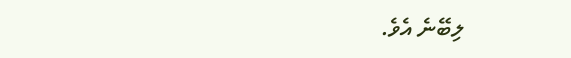ލިބޭނެ އެވެ.